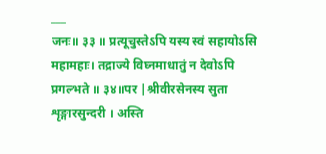___
जनः॥ ३३ ॥ प्रत्यूचुस्तेऽपि यस्य स्वं सहायोऽसि महामहाः। तद्राज्ये विघ्नमाधातुं न देवोऽपि प्रगल्भते ॥ ३४॥पर |श्रीवीरसेनस्य सुता शृङ्गारसुन्दरी । अस्ति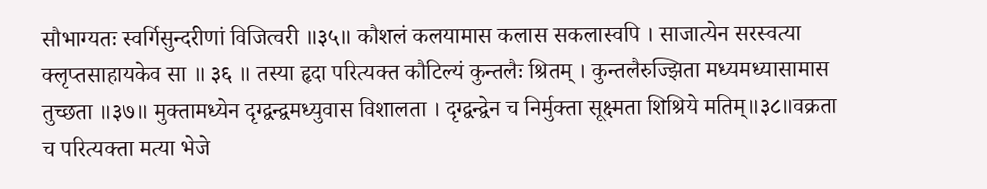सौभाग्यतः स्वर्गिसुन्दरीणां विजित्वरी ॥३५॥ कौशलं कलयामास कलास सकलास्वपि । साजात्येन सरस्वत्या क्लृप्तसाहायकेव सा ॥ ३६ ॥ तस्या हृदा परित्यक्त कौटिल्यं कुन्तलैः श्रितम् । कुन्तलैरुज्झिता मध्यमध्यासामास तुच्छता ॥३७॥ मुक्तामध्येन दृग्द्वन्द्वमध्युवास विशालता । दृग्द्वन्द्वेन च निर्मुक्ता सूक्ष्मता शिश्रिये मतिम्॥३८॥वक्रता च परित्यक्ता मत्या भेजे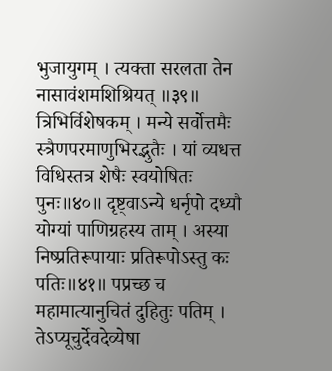भुजायुगम् । त्यक्ता सरलता तेन नासावंशमशिश्रियत् ॥३९॥ त्रिभिर्विशेषकम् । मन्ये सर्वोत्तमैः स्त्रैणपरमाणुभिरद्भुतैः । यां व्यधत्त विधिस्तत्र शेषैः स्वयोषितः पुनः॥४०॥ दृष्ट्वाऽन्ये धर्नृपो दध्यौ योग्यां पाणिग्रहस्य ताम् । अस्या निष्प्रतिरूपायाः प्रतिरूपोऽस्तु कः पतिः॥४१॥ पप्रच्छ च महामात्यानुचितं दुहितुः पतिम् । तेऽप्यूचुर्देवदेव्येषा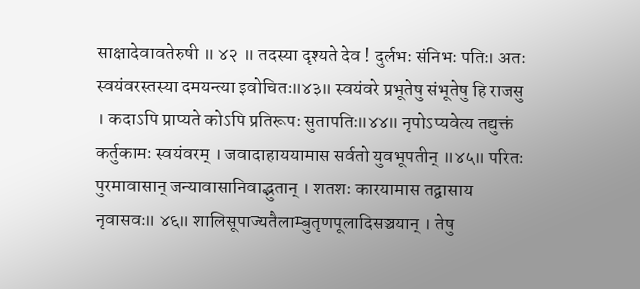साक्षादेवावतेरुषी ॥ ४२ ॥ तदस्या दृश्यते देव ! दुर्लभः संनिभः पतिः। अतः स्वयंवरस्तस्या दमयन्त्या इवोचितः॥४३॥ स्वयंवरे प्रभूतेषु संभूतेषु हि राजसु । कदाऽपि प्राप्यते कोऽपि प्रतिरूपः सुतापतिः॥४४॥ नृपोऽप्यवेत्य तद्युक्तं कर्तुकामः स्वयंवरम् । जवादाहाययामास सर्वतो युवभूपतीन् ॥४५॥ परितः पुरमावासान् जन्यावासानिवाद्भुतान् । शतशः कारयामास तद्वासाय नृवासवः॥ ४६॥ शालिसूपाज्यतैलाम्बुतृणपूलादिसञ्चयान् । तेषु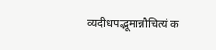व्यदीधपद्भूमान्नौचित्यं क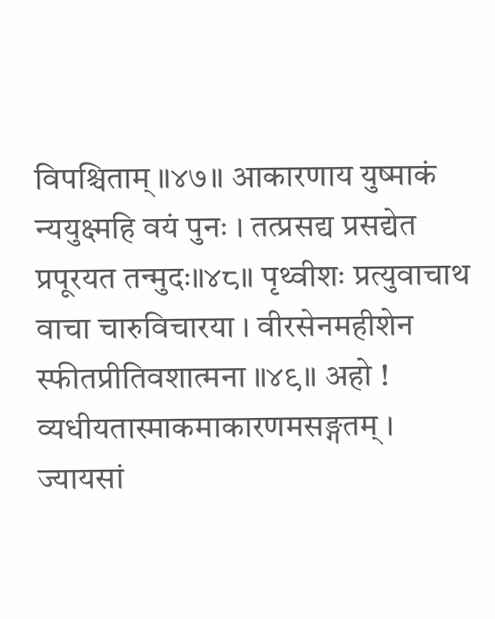विपश्चिताम् ॥४७॥ आकारणाय युष्माकं न्ययुक्ष्महि वयं पुनः । तत्प्रसद्य प्रसद्येत प्रपूरयत तन्मुदः॥४८॥ पृथ्वीशः प्रत्युवाचाथ वाचा चारुविचारया । वीरसेनमहीशेन स्फीतप्रीतिवशात्मना ॥४९॥ अहो ! व्यधीयतास्माकमाकारणमसङ्गतम् । ज्यायसां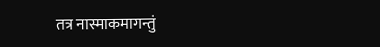तत्र नास्माकमागन्तुं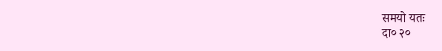समयो यतः
दा० २०